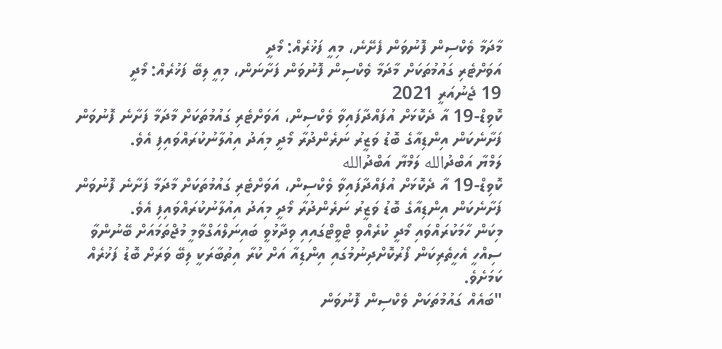މާދަމާ ވެކްސިން ފޮނުވަން ފެށޭނެ، މިއީ ފަޚުރެއް: މޯދީ
އަވަށްޓެރި ގައުމުތަކަށް މާދަމާ ވެކްސިން ފޮނުވަން ފަށާނަން، މިއީ ލިބޭ ފަޚުރެއް: މޯދީ
19 ޖެނުއަރީ 2021
ކޮވިޑް-19 އާ ދެކޮޅަށް އުފައްދާފައިވާ ވެކްސިން، އަވަށްޓެރި ގައުމުތަކަށް މާދަމާ ފަށާނެ ފޮނުވަން ފަށާނެކަން އިންޑިއާގެ ބޮޑު ވަޒީރު ނަރެންދުރާ މޯދީ މިއަދު އިއުލާނުކުރައްވައިފި އެވެ.
ލަމްޔާ އަބްދުالله ލަމްޔާ އަބްދުالله
ކޮވިޑް-19 އާ ދެކޮޅަށް އުފައްދާފައިވާ ވެކްސިން، އަވަށްޓެރި ގައުމުތަކަށް މާދަމާ ފަށާނެ ފޮނުވަން ފަށާނެކަން އިންޑިއާގެ ބޮޑު ވަޒީރު ނަރެންދުރާ މޯދީ މިއަދު އިއުލާނުކުރައްވައިފި އެވެ.
މިކަން ހާމަކުރައްވައި މޯދީ ކުރެއްވި ޓްވީޓްގައިއި ވިދާޅުވީ ބައިނަލްއަގްވާމީ މުޖްތަމައަށް ބޭނުންވާ ސިއްހީ އެހީތެރިކަން ފޯރުކޮށްދިނުމުގައި އިންޑިއާ އަށް ކުރާ އިތުބާރަކީ ލިބޭ ވަރަށް ބޮޑު ފަޚުރެއް ކަމަށެވެ.
"ބައެއް ގައުމުތަކަށް ވެކްސިން ފޮނުވަން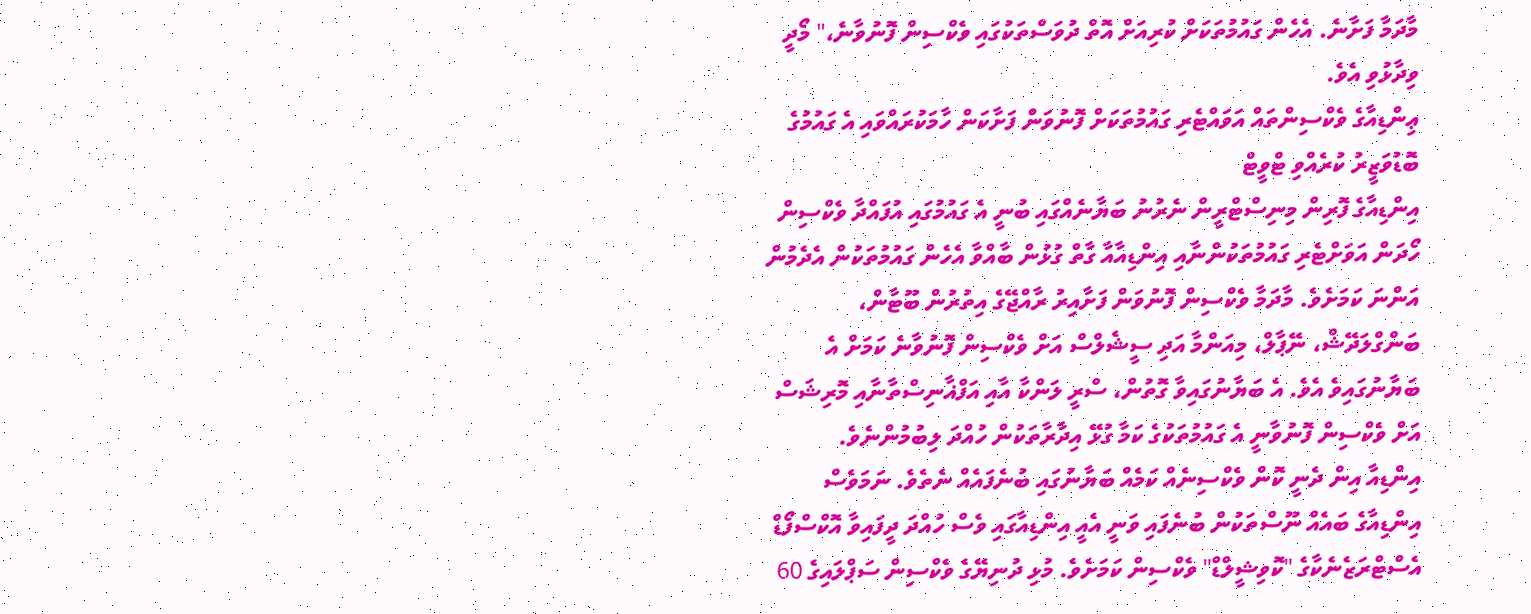މާދަމާ ފަށާނެ. އެހެން ގައުމުތަކަށް ކުރިއަށް އޮތް ދުވަސްތަކުގައި ވެކްސިން ފޮނުވާނެ،" މޯދީ ވިދާޅުވި އެވެ.
ޢިންޑިއާގެ ވެކްސިންތައް އަވައްޓެރި ގައުމުތަކަށް ފޮނުވަން ފަށާކަން ހާމަކުރައްވައި އެ ގައުމުގެ ބޮޑުވަޒީރު ކުރެއްވި ޓްވީޓް
އިންޑިއާގެ ފޮރިން މިނިސްޓްރީން ނެރުނު ބަޔާނެއްގައި ބުނީ އެ ގައުމުގައި އުފައްދާ ވެކްސިން ހޯދަން އަވަށްޓެރި ގައުމުތަކުންނާއި އިންޑިއާއާ ގާތް ގުޅުން ބާއްވާ އެހެން ގައުމުތަކުން އެދެމުން އަންނަ ކަމަށެވެ. މާދަމާ ވެކްސިން ފޮނުވަން ފަށާއިރު ރާއްޖޭގެ އިތުރުން ބޫޓާން، ބަންގްލަދޭޝް، ނޭޕާލް، މިއަންމާ އަދި ސީޝެލްސް އަށް ވެކްސިން ފޮނުވާނެ ކަމަށް އެ ބަޔާނުގައިވެ އެވެ. އެ ބަޔާނުގައިވާ ގޮތުން، ސްރީ ލަންކާ އާއި އަފްޣާނިސްތާނާއި މޮރިޝަސް އަށް ވެކްސިން ފޮނުވާނީ އެ ގައުމުތަކުގެ ކަމާ ގުޅޭ އިދާރާތަކުން ހުއްދަ ލިބުމުންނެވެ.
އިންޑިއާ އިން ދެނީ ކޮން ވެކްސިނެއް ކަމެއް ބަޔާނުގައި ބުނެފައެއް ނެތެވެ. ނަމަވެސް އިންޑިއާގެ ބައެއް ނޫސްތަކުން ބުނެފައި ވަނީ އެއީ އިންޑިއާގައި ވެސް ހުއްދަ ދީފައިވާ އޮކްސްފޯޑް އެސްޓްރަޒެނެކާގެ "ކޮވިޝީލްޑް" ވެކްސިން ކަމަށެވެ. މުޅި ދުނިޔޭގެ ވެކްސިން ސަޕްލައިގެ 60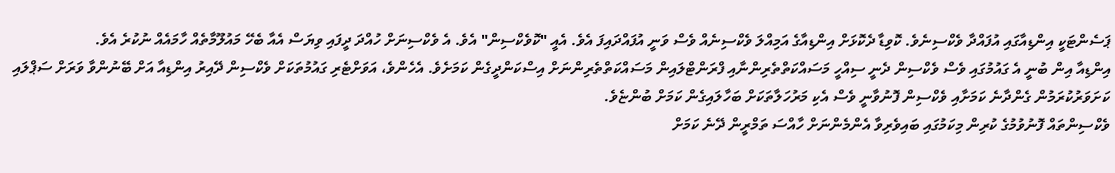ޕަސެންޓަކީ އިންޑިއާގައި އުފައްދާ ވެކްސިނެވެ. ކޮވިޑާ ދެކޮޅަށް އިންޑިއާގެ އަމިއްލަ ވެކްސިނެއް ވެސް ވަނީ އުފައްދައިފަ އެވެ. އެއީ "ކޮވެކްސިން" އެވެ. އެ ވެކްސިނަށް ހުއްދަ ދީފައި ވިޔަސް އެއާ ބެހޭ މައުލޫމާތެއް ހާމައެއް ނުކުރެ އެވެ.
އިންޑިއާ އިން ބުނީ އެ ގައުމުގައި ވެސް ވެކްސިން ދެނީ ސިއްހީ މަސައްކަތްތެރިންނާއި ފްރަންޓްލައިން މަސައްކަތްތެރިންނަށް އިސްކަންދީގެން ކަމަށެވެ. އެހެންވެ، އަވަށްޓެރި ގައުމުތަކަށް ވެކްސިން ދޭއިރު އިންޑިއާ އަށް ބޭނުންވާ ވަރަށް ސަޕްލައި ކަށަވަރުކުރަމުން ގެންދާނެ ކަމަށާއި ވެކްސިން ފޮނުވާނީ ވެސް އެކި މަރުހަލާތަކަށް ބަހާލައިގެން ކަމަށް ބުންޏެވެ.
ވެކްސިންތައް ފޮނުވުމުގެ ކުރިން މިކަމުގައި ބައިވެރިވާ އެންމެންނަށް ހާއްސަ ތަމްރީން ދޭނެ ކަމަށް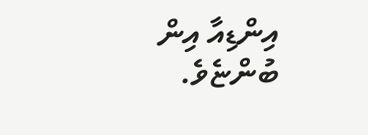އިންޑިއާ އިން ބުންޏެވެ.